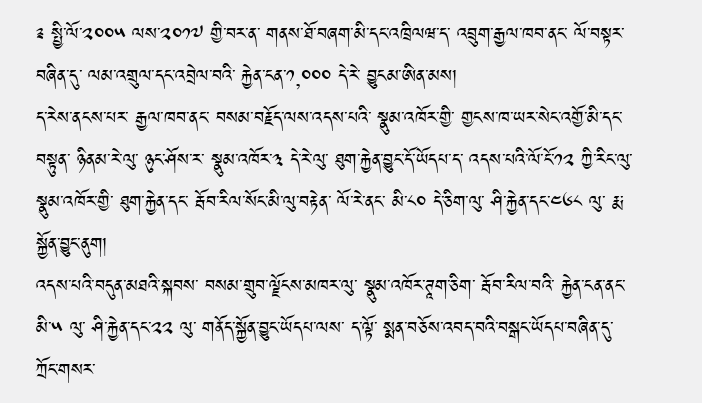༉ སྤྱི་ལོ་༢༠༠༥ ལས་༢༠༡༧ གྱི་བར་ན་ གནས་ཐོ་བཞག་མི་དང་འཁྲིལཝ་ད་ འབྲུག་རྒྱལ་ཁབ་ནང་ ལོ་བསྟར་བཞིན་དུ་ ལམ་འགྲུལ་དང་འབྲེལ་བའི་ རྐྱེན་ངན་༡,༠༠༠ དེ་རེ་ བྱུངམ་ཨིན་མས།
ད་རེས་ནངས་པར་ རྒྱལ་ཁབ་ནང་ བསམ་བརྗོད་ལས་འདས་པའི་ སྣུམ་འཁོར་གྱི་ གྱངས་ཁ་ཡར་སེང་འགྱོ་མི་དང་བསྟུན་ ཉིནམ་རེ་ལུ་ ཉུང་ཤོས་ར་ སྣུམ་འཁོར་༣ དེ་རེ་ལུ་ ཐུག་རྐྱེན་བྱུང་དོ་ཡོདཔ་ད་ འདས་པའི་ལོ་ངོ་༡༢ ཀྱི་རིང་ལུ་ སྣུམ་འཁོར་གྱི་ ཐུག་རྐྱེན་དང་ རྦོབ་རིལ་སོང་མི་ལུ་བརྟེན་ ལོ་རེ་ནང་ མི་༨༠ དེ་ཅིག་ལུ་ ཤི་རྐྱེན་དང་༤༦༨ ལུ་ རྨ་སྐྱོན་བྱུང་ནུག།
འདས་པའི་བདུན་མཐའི་སྐབས་ བསམ་གྲུབ་ལྗོངས་མཁར་ལུ་ སྣུམ་འཁོར་ཊཱག་ཅིག་ རྦོབ་རིལ་བའི་ རྐྱེན་ངན་ནང་ མི་༥ ལུ་ ཤི་རྐྱེན་དང་༢༢ ལུ་ གནོད་སྐྱོན་བྱུང་ཡོདཔ་ལས་ ད་ལྟོ་ སྨན་བཅོས་འབད་བའི་བསྒང་ཡོདཔ་བཞིན་དུ་ ཀྲོང་གསར་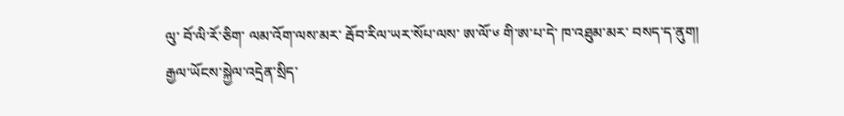ལུ་ བོ་ལི་རོ་ཅིག་ ལམ་འོག་ལས་མར་ རྦོབ་རིལ་ཡར་སོཔ་ལས་ ཨ་ལོ་༦ གི་ཨ་པ་དེ་ ཁ་འཐུམ་མར་ བསད་ད་ནུག།
རྒྱལ་ཡོངས་སྐྱེལ་འདྲེན་སྲིད་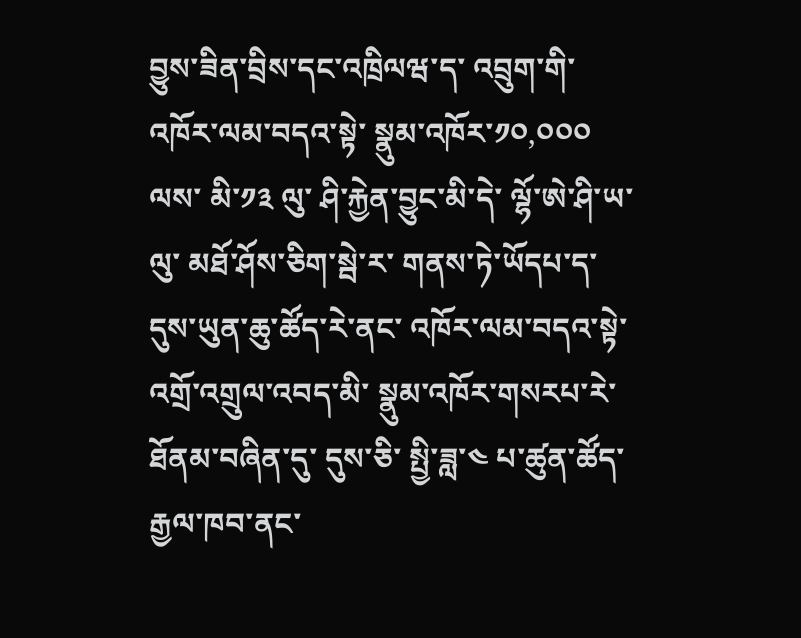བྱུས་ཟིན་བྲིས་དང་འཁྲིལཝ་ད་ འབྲུག་གི་འཁོར་ལམ་བདའ་སྟེ་ སྣུམ་འཁོར་༡༠,༠༠༠ ལས་ མི་༡༣ ལུ་ ཤི་རྐྱེན་བྱུང་མི་དེ་ ལྷོ་ཨེ་ཤི་ཡ་ལུ་ མཐོ་ཤོས་ཅིག་སྦེ་ར་ གནས་ཏེ་ཡོདཔ་ད་ དུས་ཡུན་ཆུ་ཚོད་རེ་ནང་ འཁོར་ལམ་བདའ་སྟེ་ འགྲོ་འགྲུལ་འབད་མི་ སྣུམ་འཁོར་གསརཔ་རེ་ ཐོནམ་བཞིན་དུ་ དུས་ཅི་ སྤྱི་ཟླ་༤ པ་ཚུན་ཚོད་ རྒྱལ་ཁབ་ནང་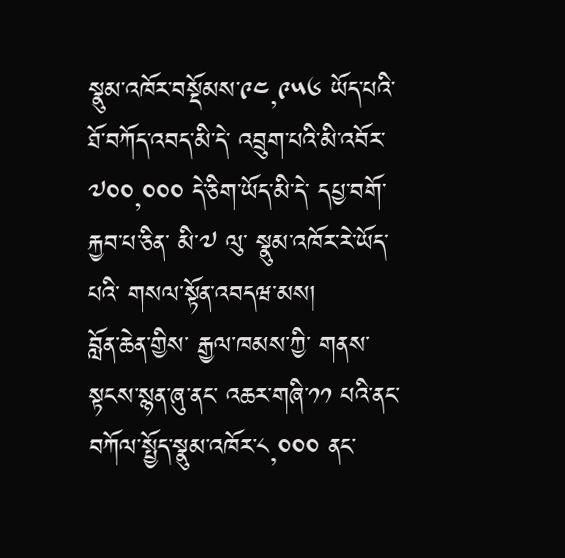སྣུམ་འཁོར་བསྡོམས་༩༤,༩༥༦ ཡོད་པའི་ ཐོ་བཀོད་འབད་མི་དེ་ འབྲུག་པའི་མི་འབོར་༧༠༠,༠༠༠ དེ་ཅིག་ཡོད་མི་དེ་ དཔྱ་བགོ་རྐྱབ་པ་ཅིན་ མི་༧ ལུ་ སྣུམ་འཁོར་རེ་ཡོད་པའི་ གསལ་སྟོན་འབདཝ་མས།
བློན་ཆེན་གྱིས་ རྒྱལ་ཁམས་ཀྱི་ གནས་སྟངས་སྙན་ཞུ་ནང་ འཆར་གཞི་༡༡ པའི་ནང་ བཀོལ་སྤྱོད་སྣུམ་འཁོར་༨,༠༠༠ ནང་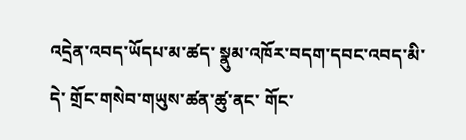འདྲེན་འབད་ཡོདཔ་མ་ཚད་ སྣུམ་འཁོར་བདག་དབང་འབད་མི་དེ་ གྲོང་གསེབ་གཡུས་ཚན་ཚུ་ནང་ གོང་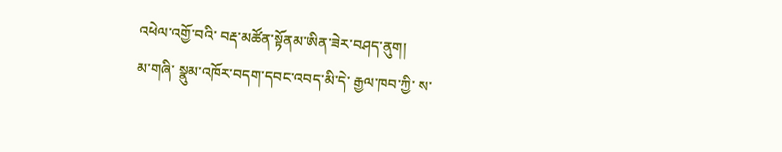འཕེལ་འགྱོ་བའི་ བརྡ་མཚོན་སྟོནམ་ཨིན་ཟེར་བཤད་ནུག།
མ་གཞི་ སྣུམ་འཁོར་བདག་དབང་འབད་མི་དེ་ རྒྱལ་ཁབ་ཀྱི་ ས་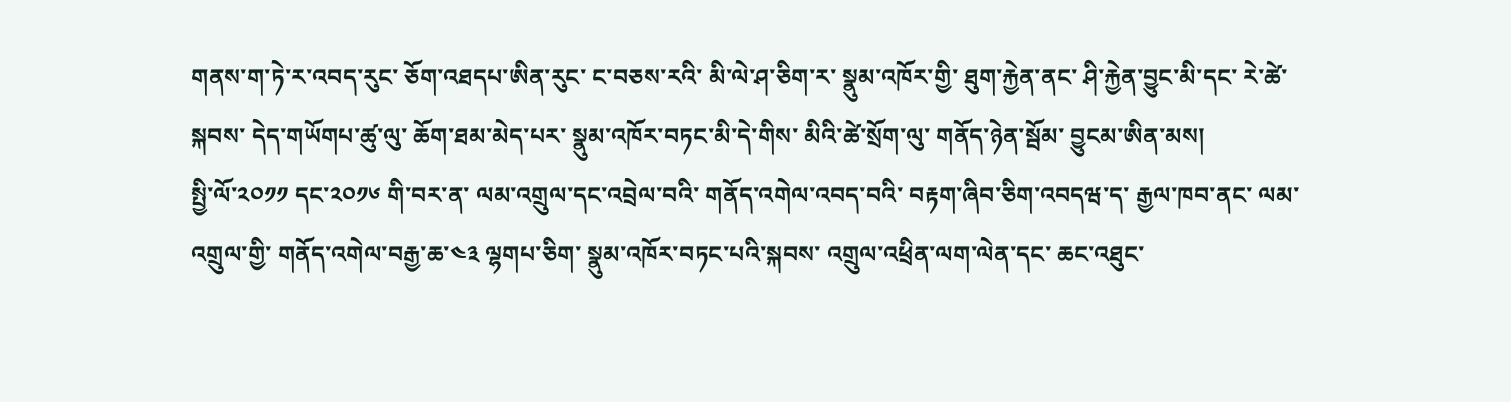གནས་ག་ཏེ་ར་འབད་རུང་ ཅོག་འཐདཔ་ཨིན་རུང་ ང་བཅས་རའི་ མི་ལེ་ཤ་ཅིག་ར་ སྣུམ་འཁོར་གྱི་ ཐུག་རྐྱེན་ནང་ ཤི་རྐྱེན་བྱུང་མི་དང་ རེ་ཚེ་སྐབས་ དེད་གཡོགཔ་ཚུ་ལུ་ ཆོག་ཐམ་མེད་པར་ སྣུམ་འཁོར་བཏང་མི་དེ་གིས་ མིའི་ཚེ་སྲོག་ལུ་ གནོད་ཉེན་སྦོམ་ བྱུངམ་ཨིན་མས།
སྤྱི་ལོ་༢༠༡༡ དང་༢༠༡༦ གི་བར་ན་ ལམ་འགྲུལ་དང་འབྲེལ་བའི་ གནོད་འགེལ་འབད་བའི་ བརྟག་ཞིབ་ཅིག་འབདཝ་ད་ རྒྱལ་ཁབ་ནང་ ལམ་འགྲུལ་གྱི་ གནོད་འགེལ་བརྒྱ་ཆ་༤༣ ལྷགཔ་ཅིག་ སྣུམ་འཁོར་བཏང་པའི་སྐབས་ འགྲུལ་འཕྲིན་ལག་ལེན་དང་ ཆང་འཐུང་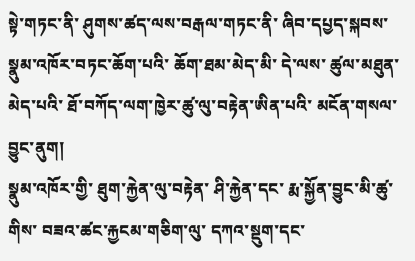སྟེ་གཏང་ནི་ ཤུགས་ཚད་ལས་བརྒལ་གཏང་ནི་ ཞིབ་དཔྱད་སྐབས་ སྣུམ་འཁོར་བཏང་ཆོག་པའི་ ཆོག་ཐམ་མེད་མི་ དེ་ལས་ ཚུལ་མཐུན་མེད་པའི་ ཐོ་བཀོད་ལག་ཁྱེར་ཚུ་ལུ་བརྟེན་ཨིན་པའི་ མངོན་གསལ་བྱུང་ནུག།
སྣུམ་འཁོར་གྱི་ ཐུག་རྐྱེན་ལུ་བརྟེན་ ཤི་རྐྱེན་དང་ རྨ་སྐྱོན་བྱུང་མི་ཚུ་གིས་ བཟའ་ཚང་རྐྱངམ་གཅིག་ལུ་ དཀའ་སྡུག་དང་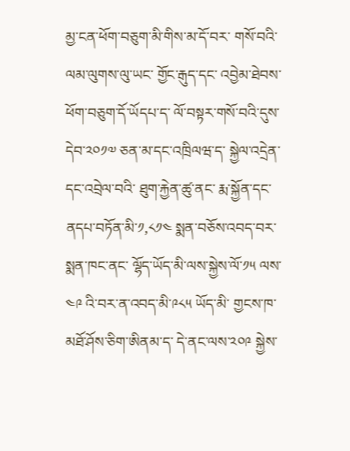མྱ་ངན་ཕོག་བཅུག་མི་གིས་མ་དོ་བར་ གསོ་བའི་ལམ་ལུགས་ལུ་ཡང་ གྱོང་རྒུད་དང་ འབྱེམ་ཐེབས་ཕོག་བཅུག་དོ་ཡོདཔ་ད་ ལོ་བསྟར་གསོ་བའི་དུས་དེབ་༢༠༡༧ ཅན་མ་དང་འཁྲིལཝ་ད་ སྐྱེལ་འདྲེན་དང་འབྲེལ་བའི་ ཐུག་རྐྱེན་ཚུ་ནང་ རྨ་སྐྱོན་དང་ ནདཔ་བཏོན་མི་༡,༨༡༤ སྨན་བཅོས་འབད་བར་ སྨན་ཁང་ནང་ ལྷོད་ཡོད་མི་ལས་སྐྱེས་ལོ་༡༥ ལས་༤༩ འི་བར་ན་འབད་མི་༩༨༥ ཡོད་མི་ གྱངས་ཁ་མཐོ་ཤོས་ཅིག་ཨིནམ་ད་ དེ་ནང་ལས་༢༠༩ སྐྱེས་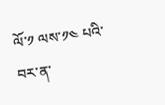ལོ་༡ ལས་༡༤ པའི་བར་ན་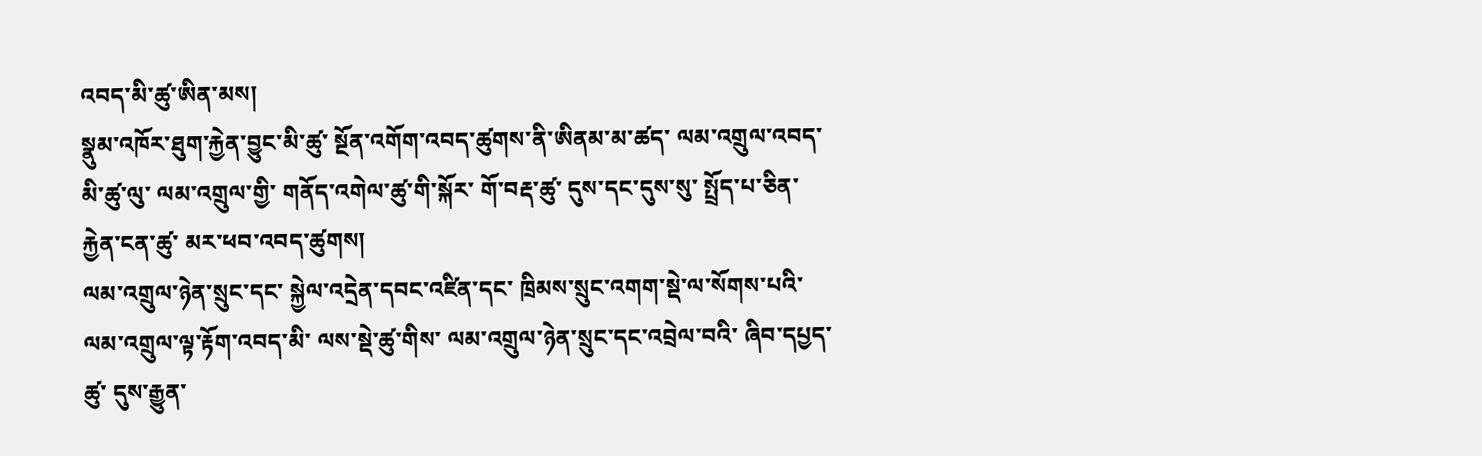འབད་མི་ཚུ་ཨིན་མས།
སྣུམ་འཁོར་ཐུག་རྐྱེན་བྱུང་མི་ཚུ་ སྔོན་འགོག་འབད་ཚུགས་ནི་ཨིནམ་མ་ཚད་ ལམ་འགྲུལ་འབད་མི་ཚུ་ལུ་ ལམ་འགྲུལ་གྱི་ གནོད་འགེལ་ཚུ་གི་སྐོར་ གོ་བརྡ་ཚུ་ དུས་དང་དུས་སུ་ སྤྲོད་པ་ཅིན་ རྐྱེན་ངན་ཚུ་ མར་ཕབ་འབད་ཚུགས།
ལམ་འགྲུལ་ཉེན་སྲུང་དང་ སྐྱེལ་འདྲེན་དབང་འཛིན་དང་ ཁྲིམས་སྲུང་འགག་སྡེ་ལ་སོགས་པའི་ ལམ་འགྲུལ་ལྟ་རྟོག་འབད་མི་ ལས་སྡེ་ཚུ་གིས་ ལམ་འགྲུལ་ཉེན་སྲུང་དང་འབྲེལ་བའི་ ཞིབ་དཔྱད་ཚུ་ དུས་རྒྱུན་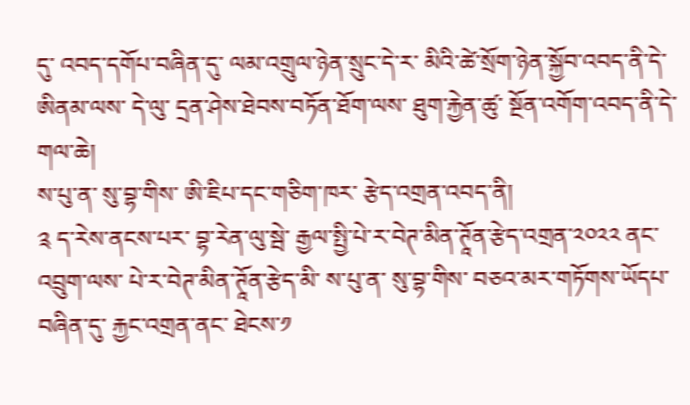དུ་ འབད་དགོཔ་བཞིན་དུ་ ལམ་འགྲུལ་ཉེན་སྲུང་དེ་ར་ མིའི་ཚེ་སྲོག་ཉེན་སྐྱོབ་འབད་ནི་དེ་ཨིནམ་ལས་ དེ་ལུ་ དྲན་ཤེས་ཐེབས་བཏོན་ཐོག་ལས་ ཐུག་རྐྱེན་ཚུ་ སྔོན་འགོག་འབད་ནི་དེ་གལ་ཆེ།
ས་པུ་ན་ སུ་བྷ་གིས་ ཨི་ཇིཔ་དང་གཅིག་ཁར་ རྩེད་འགྲན་འབད་ནི།
༉ ད་རེས་ནངས་པར་ བྷ་རེན་ལུ་སྦེ་ རྒྱལ་སྤྱི་པེ་ར་བེཊ་མིན་ཊཱོན་རྩེད་འགྲན་༢༠༢༢ ནང་ འབྲུག་ལས་ པེ་ར་བེཊ་མིན་ཊཱོན་རྩེད་མི་ ས་པུ་ན་ སུ་བྷ་གིས་ བཅའ་མར་གཏོགས་ཡོདཔ་བཞིན་དུ་ རྐྱང་འགྲན་ནང་ ཐེངས་༡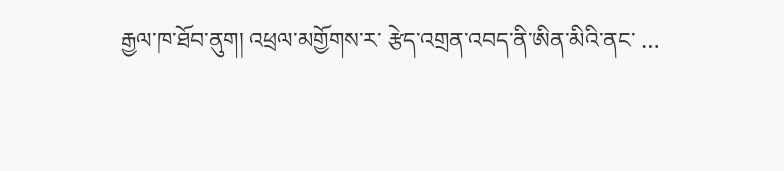རྒྱལ་ཁ་ཐོབ་ནུག། འཕྲལ་མགྱོགས་ར་ རྩེད་འགྲན་འབད་ནི་ཨིན་མིའི་ནང་ …